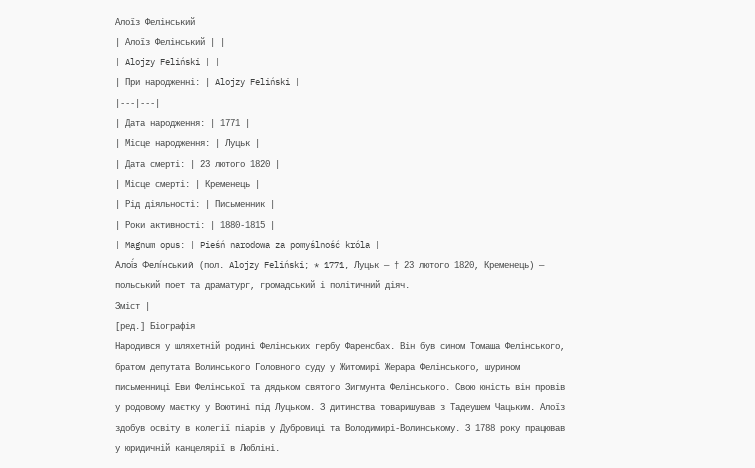Алоїз Фелінський
| Алоїз Фелінський | |
| Alojzy Feliński | |
| При народженні: | Alojzy Feliński |
|---|---|
| Дата народження: | 1771 |
| Місце народження: | Луцьк |
| Дата смерті: | 23 лютого 1820 |
| Місце смерті: | Кременець |
| Рід діяльності: | Письменник |
| Роки активності: | 1880-1815 |
| Magnum opus: | Pieśń narodowa za pomyślność króla |
Алої́з Фелі́нський (пол. Alojzy Feliński; * 1771, Луцьк — † 23 лютого 1820, Кременець) — польський поет та драматург, громадський і політичний діяч.
Зміст |
[ред.] Біографія
Народився у шляхетній родині Фелінських гербу Фаренсбах. Він був сином Томаша Фелінського, братом депутата Волинського Головного суду у Житомирі Жерара Фелінського, шурином письменниці Еви Фелінської та дядьком святого Зигмунта Фелінського. Свою юність він провів у родовому маєтку у Воютині під Луцьком. З дитинства товаришував з Тадеушем Чацьким. Алоїз здобув освіту в колегії піарів у Дубровиці та Володимирі-Волинському. З 1788 року працював у юридичній канцелярії в Любліні.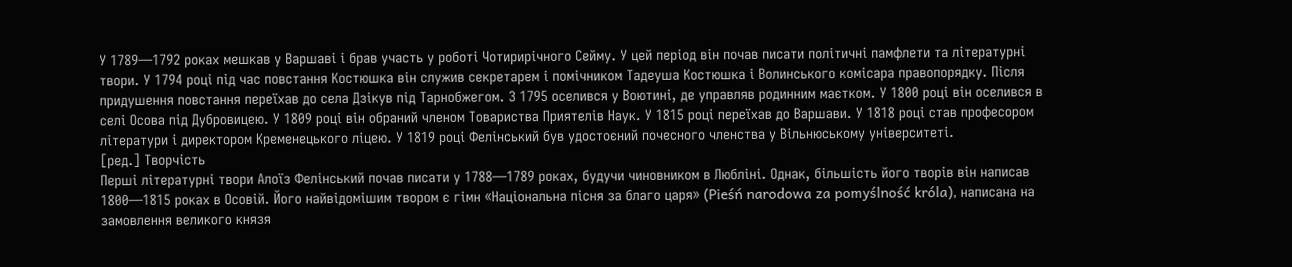У 1789—1792 роках мешкав у Варшаві і брав участь у роботі Чотирирічного Сейму. У цей період він почав писати політичні памфлети та літературні твори. У 1794 році під час повстання Костюшка він служив секретарем і помічником Тадеуша Костюшка і Волинського комісара правопорядку. Після придушення повстання переїхав до села Дзікув під Тарнобжегом. З 1795 оселився у Воютині, де управляв родинним маєтком. У 1800 році він оселився в селі Осова під Дубровицею. У 1809 році він обраний членом Товариства Приятелів Наук. У 1815 році переїхав до Варшави. У 1818 році став професором літератури і директором Кременецького ліцею. У 1819 році Фелінський був удостоєний почесного членства у Вільнюському університеті.
[ред.] Творчість
Перші літературні твори Алоїз Фелінський почав писати у 1788—1789 роках, будучи чиновником в Любліні. Однак, більшість його творів він написав 1800—1815 роках в Осовій. Його найвідомішим твором є гімн «Національна пісня за благо царя» (Pieśń narodowa za pomyślność króla), написана на замовлення великого князя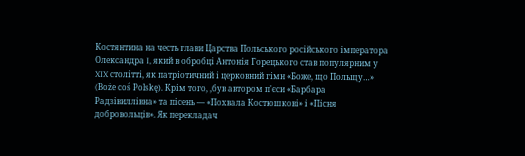Костянтина на честь глави Царства Польського російського імператора Олександра I, який в обробці Антонія Горецького став популярним у XIX столітті, як патріотичний і церковний гімн «Боже, що Польщу…» (Boże coś Polskę). Крім того, ,був автором п'єси «Барбара Радзівиллівна» та пісень — «Похвала Костюшкові» і «Пісня добровольців». Як перекладач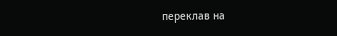переклав на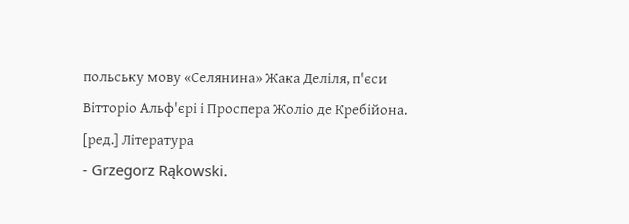польську мову «Селянина» Жака Деліля, п'єси Вітторіо Альф'єрі і Проспера Жоліо де Кребійона.
[ред.] Література
- Grzegorz Rąkowski.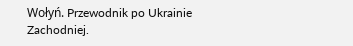Wołyń. Przewodnik po Ukrainie Zachodniej.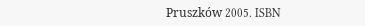Pruszków 2005. ISBN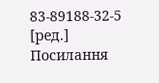83-89188-32-5
[ред.] Посилання